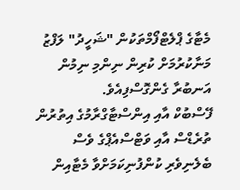މެޓާގެ ޕްލެޓްފޯމްތަކުން "ޝަހީދު" ލަފްޒު މަނާކުރުމަށް ކުރިން ނިންމި ނިމުން އަނބުރާ ގެންގޮސްފިއެވެ.
ފޭސްބުކް އާއި އިންސްޓާގްރާމުގެ އިތުރުން ތުރެޑްސް އާއި ވަޓްސްއެޕްގެ ވެސް ބެލެނިވެރި ކުންފުނިކަމަށްވާ މެޓާއިން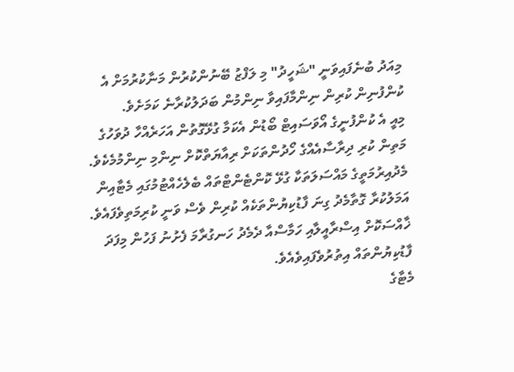މިއަދު ބުނެފައިވަނީ "ޝަހީދު" މި ލަފްޒު ބޭނުންކުރުން މަނާކުރުމަށް އެ ކުންފުނިން ކުރިން ނިންމާފައިވާ ނިންމުން ބަދަލުކުރާނެ ކަމަށެވެ.
މިއީ އެ ކުންފުނީގެ އޯވަސައިޓް ބޯޑުން އެކަމާ ގުޅޭގޮތުން އަހަރެއްހާ ދުވަހުގެ މަތިން ކުރި ދިރާސާއެއްގެ ހޯދުންތަކަށް ރިއާޔަތްކޮށް ނިންމި ނިންމުމެކެވެ.
މެދުއިރުމަތީގެ މައްސަލަތަކާ ގުޅޭ ކޮންޓެންޓްތައް ބެލެހެއްޓުމުގައި މެޓާއިން އަމަލުކުރާ ގޮތާމެދު ގިނަ ފާޑުކިޔުންތަކެއް ކުރިން ވެސް ވަނީ ކުރިމަތިވެފައެވެ. ޚާއްސަކޮށް އިސްރާއީލާއި ހަމާސްއާ ދެމެދު ހަނގުރާމަ ފެށުނު ފަހުން މިފަދަ ފާޑުކިޔުންތައް އިތުރުވެފައިވެއެވެ.
މެޓާގެ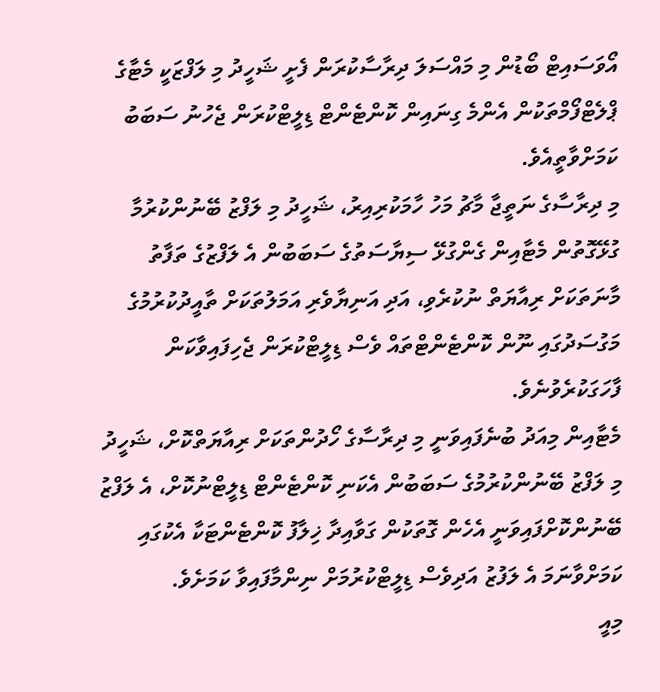އޯވަސައިޓް ބޯޑުން މި މައްސަލަ ދިރާސާކުރަން ފެށީ ޝަހީދު މި ލަފްޒަކީ މެޓާގެ ޕްލެޓްފޯމްތަކުން އެންމެ ގިނައިން ކޮންޓެންޓް ޑިލީޓްކުރަން ޖެހުނު ސަބަބު ކަމަށްވާތީއެވެ.
މި ދިރާސާގެ ނަތީޖާ މާޗު މަހު ހާމަކުރިއިރު، ޝަހީދު މި ލަފްޒު ބޭނުންކުރުމާ ގުޅޭގޮތުން މެޓާއިން ގެންގުޅޭ ސިޔާސަތުގެ ސަބަބުން އެ ލަފްޒުގެ ތަފާތު މާނަތަކަށް ރިއާޔަތް ނުކުރެވި، އަދި އަނިޔާވެރި އަމަލުތަކަށް ތާއީދުކުރުމުގެ މަގުސަދުގައި ނޫން ކޮންޓެންޓްތައް ވެސް ޑިލީޓްކުރަން ޖެހިފައިވާކަން ފާހަގަކުރެވުނެވެ.
މެޓާއިން މިއަދު ބުނެފައިވަނީ މި ދިރާސާގެ ހޯދުންތަކަށް ރިއާޔަތްކޮށް، ޝަހީދު މި ލަފްޒު ބޭނުންކުރުމުގެ ސަބަބުން އެކަނި ކޮންޓެންޓް ޑިލީޓްނުކޮށް، އެ ލަފްޒު ބޭނުންކޮށްފައިވަނީ އެހެން ގޮތަކުން ގަވާއިދާ ޚިލާފު ކޮންޓެންޓަކާ އެކުގައި ކަމަށްވާނަމަ އެ ލަފުޒު އަދިވެސް ޑިލީޓްކުރުމަށް ނިންމާފައިވާ ކަމަށެވެ.
މިއީ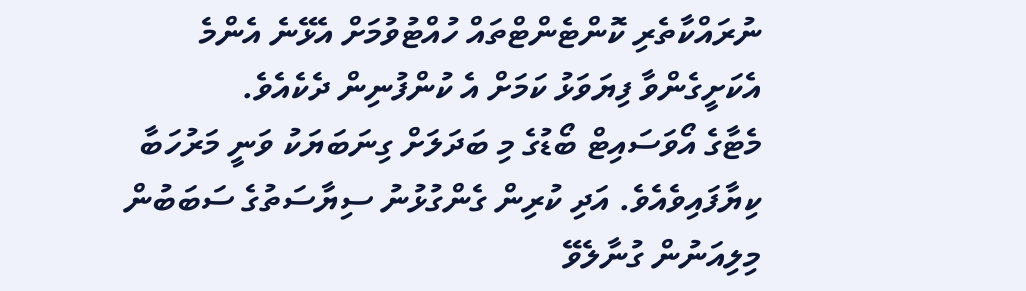ނުރައްކާތެރި ކޮންޓެންޓްތައް ހުއްޓުވުމަށް އެޅޭނެ އެންމެ އެކަށީގެންވާ ފިޔަވަޅު ކަމަށް އެ ކުންފުނިން ދެކެއެވެ.
މެޓާގެ އޯވަސައިޓް ބޯޑުގެ މި ބަދަލަށް ގިނަބަޔަކު ވަނީ މަރުހަބާ ކިޔާފައިވެއެވެ. އަދި ކުރިން ގެންގުޅުނު ސިޔާސަތުގެ ސަބަބުން މިލިއަނުން ގުނާލެވޭ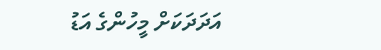އަދަދަކަށް މީހުންގެ އަޑު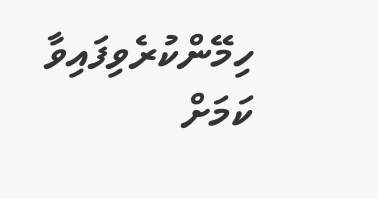ހިމޭންކުރެވިފައިވާ ކަމަށް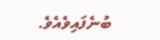ބުނެފައިވެއެވެ.